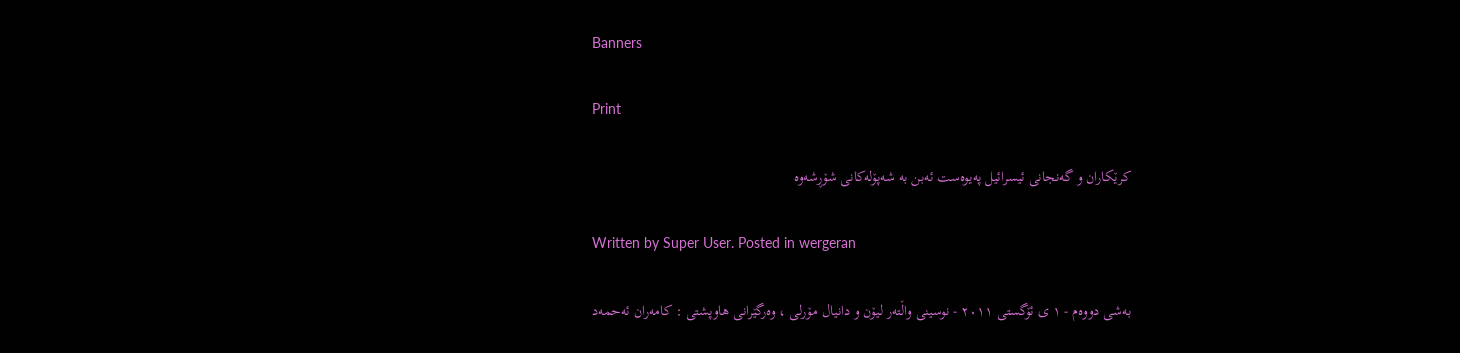Banners

Print

کرێکاران و گەنجانی ئیسرائیل پەیوەست ئەبن بە شەپۆلەکانی شۆڕشەوە

Written by Super User. Posted in wergeran

بەشی دووەم - ١ ی ئۆگستی ٢٠١١ - نوسینی واڵتەر لیۆن و دانیال مۆرلی ، وەرگێرانی هاوپشتی : کامەران ئەحمەد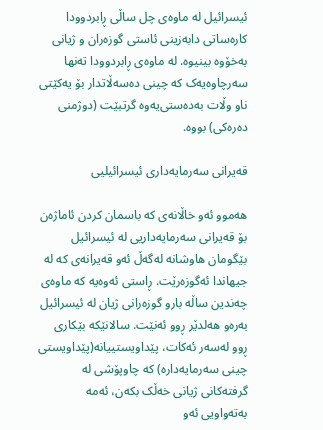ئیسرائیل لە ماوەی چل ساڵی ڕابردوودا کارەساتی دابەزینی ئاستی گوزەران و ژیانی بەخۆوە بینیوە. لە ماوەی ڕابردوودا تەنها سەرچاوەیەک کە چینی دەسەڵاتدار بۆ یەکێتی ناو وڵات بەدەستی‌یەوە گرتبێت (دوژمنی دەرەکی) بووە.

قەیرانی سەرمایەداری ئیسرائیلیی

هەموو ئەو خاڵانەی کە باسمان کردن ئاماژەن بۆ قەیرانی سەرمایەداریی لە ئیسرائیل بێگومان هاوشانە لەگەڵ ئەو قەیرانەی کە لە جیهاندا ئەگوزەرێت. ڕاستی ئەوەیە کە ماوەی چەندین ساڵە بارو گوزەرانی ژیان لە ئیسرائیل بەرەو هەلدێر ڕوو ئەنێت. سالانێکە بێکاری ڕوو لەسەر ئەکات، پێداویستییانە(پێداویستی چینی سەرمایەدارە) کە چاوپۆشی لە گرفتەکانی ژیانی خەڵک بکەن، ئەمە بەتەواویی ئەو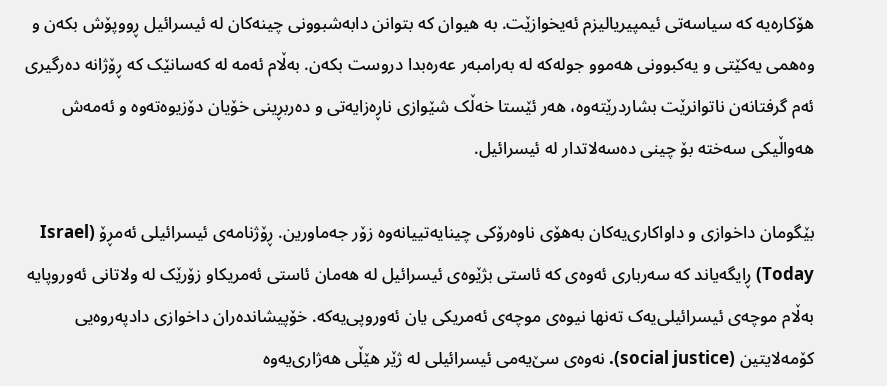هۆکارەیە کە سیاسەتی ئیمپیریالیزم ئەیخوازێت. بە هیوان کە بتوانن دابەشبوونی چینەکان لە ئیسرائیل ڕووپۆش بکەن و وەهمی یەکێتی و یەکبوونی هەموو جولەکە لە بەرامبەر عەرەبدا دروست بکەن. بەڵام ئەمە لە کەسانێک کە ڕۆژانە دەرگیری ئەم گرفتانەن ناتوانرێت بشاردرێتەوە، هەر ئێستا خەڵک شێوازی ناڕەزایەتی و دەربڕینی خۆیان دۆزیوەتەوە و ئەمەش هەواڵیکی سەختە بۆ چینی دەسەلاتدار لە ئیسرائیل.

بێگومان داخوازی و داواکاری‌یەکان بەهۆی ناوەرۆکی چینایەتییانەوە زۆر جەماورین. ڕۆژنامەی ئیسرائیلی ئەمڕۆ (Israel Today) ڕایگەیاند کە سەرباری ئەوەی کە ئاستی بژێوەی ئیسرائیل لە هەمان ئاستی ئەمریکاو زۆرێک لە ولاتانی ئەوروپایە بەڵام موچەی ئیسرائیلی‌یەک تەنها نیوەی موچەی ئەمریکی‌ یان ئەوروپی‌یەکە. خۆپیشاندەران داخوازی دادپەروەیی کۆمەلایتین (social justice). نەوەی سێ‌یەمی ئیسرائیلی لە ژێر هێڵی هەژاری‌یەوە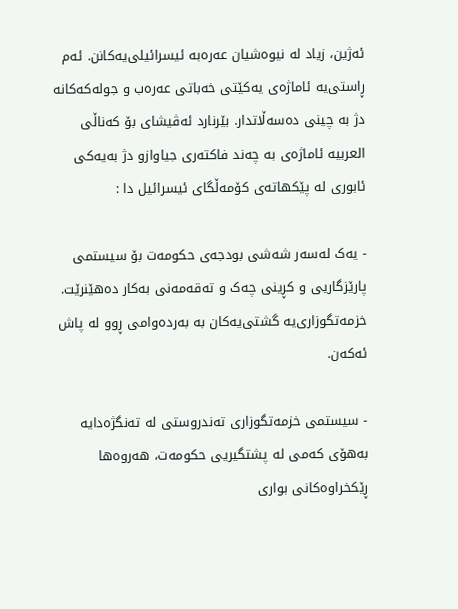ئەژین، زیاد لە نیوەشیان عەرەبە ئیسرائیلی‌یەکانن. ئەم ڕاستی‌یە ئاماژەی یەکێتی خەباتی عەرەب و جولەکەکانە دژ بە چینی دەسەڵاتدار. بێرنارد ئەڤیشای بۆ کەناڵی العربیە ئاماژەی بە چەند فاکتەری جیاوازو دژ بەیەکی ئابوری لە پێکهاتەی کۆمەڵگای ئیسرائیل دا :

- یەک لەسەر شەشی بودجەی حکومەت بۆ سیستمی پارێزگاریی و کڕینی چەک و تەقەمەنی بەکار دەهێنرێت. خزمەتگوزاری‌یە گشتی‌یەکان بە بەردەوامی ڕوو لە پاش ئەکەن.

- سیستمی خزمەتگوزاری تەندروستی لە تەنگژەدایە بەهۆی کەمی لە پشتگیریی حکومەت، هەروەها ڕێکخراوەکانی بواری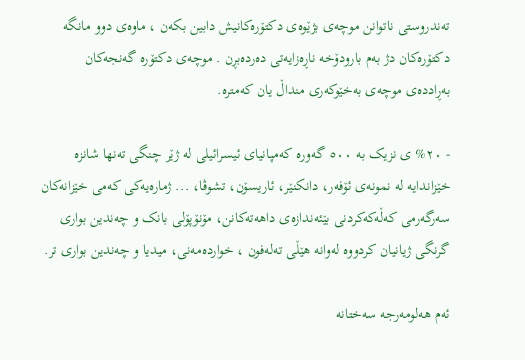تەندروستی ناتوانن موچەی بژێوەی دکتۆرەکانیش دابین بکەن ، ماوەی دوو مانگە دکتۆرەکان دژ بەم بارودۆخە ناڕەزایەتی دەردەبڕن . موچەی دکتۆرە گەنجەکان بەڕاددەی موچەی بەخێوکەری منداڵ یان کەمترە.

- ٢٠% ی نزیک بە ٥٠٠ گەورە کەمپانیای ئیسرائیلی لە ژێر چنگی تەنها شانزە خێزاندایە لە نمونەی ئۆفەر، دانکنێر، ئاریسۆن، تشوڤا، ... ژمارەیەکی کەمی خێزانەکان سەرگەرمی کەڵەکەکردنی بێئەندازەی داهەتەکانن، مۆنۆپۆلی بانک و چەندین بواری گرنگی ژیانیان کردووە لەوانە هێڵی تەلەفون ، خواردەمەنی، میدیا و چەندین بواری تر.

ئەم هەلومەرجە سەختانە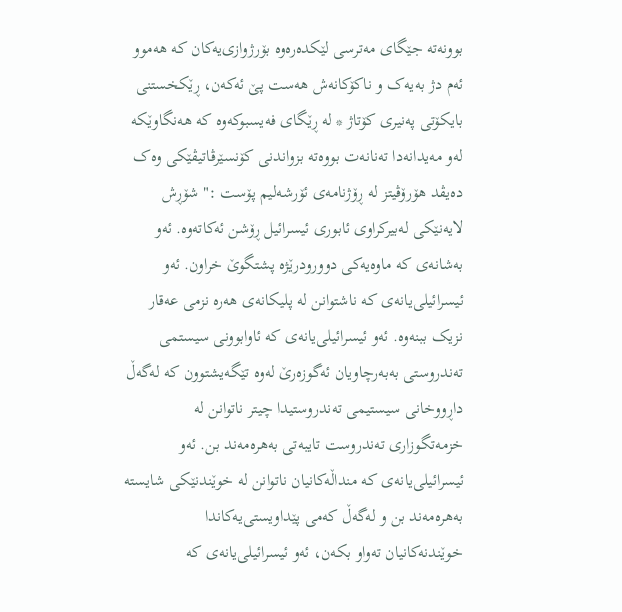بوونەتە جێگای مەترسی لێکدەرەوە بۆرژوازی‌یەکان کە هەموو ئەم دژ بەیەک و ناکۆکانەش هەست پێ ئەکەن، ڕێکخستنی بایکۆتی پەنیری کۆتاژ * لە ڕێگای فەیسبوکەوە کە هەنگاوێکە لەو مەیدانەدا تەنانەت بووەتە بزواندنی کۆنسێرڤاتیڤێکی وەک دەیڤد هۆرۆڤیتز لە ڕۆژنامەی ئۆرشەلیم پۆست :" شۆڕش لایەنێکی لەبیرکراوی ئابوری ئیسرائیل ڕۆشن ئەکاتەوە. ئەو بەشانەی کە ماوەیەکی دوورودرێژە پشتگوێ خراون. ئەو ئیسرائیلی‌یانەی کە ناشتوانن لە پلیکانەی هەرە نزمی عەقار نزیک ببنەوە. ئەو ئیسرائیلی‌یانەی کە ئاوابوونی سیستمی تەندروستی بەبەرچاویان ئەگوزەرێ لەوە تێگەیشتوون کە لەگەڵ داڕووخانی سیستیمی تەندروستیدا چیتر ناتوانن لە خزمەتگوزاری تەندروست تایبەتی بەهرەمەند بن. ئەو ئیسرائیلی‌یانەی کە منداڵەکانیان ناتوانن لە خوێندنێکی شایستە بەهرەمەند بن و لەگەڵ کەمی پێداویستی‌یەکاندا خوێندنەکانیان تەواو بکەن، ئەو ئیسرائیلی‌یانەی کە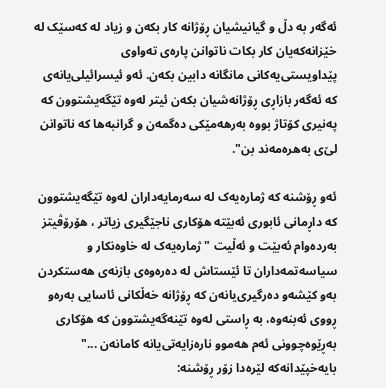ئەگەر بە دڵ و گیانیشیان ڕۆژانە کار بکەن و زیاد لە کەسێک لە خێزانەکەیان کار بکات ناتوانن پارەی تەواوی پێداویستی‌یەکانی مانگانە دابین بکەن. ئەو ئیسرائیلی‌یانەی کە ئەگەر بازاڕی ڕۆژانەشیان بکەن ئیتر لەوە تێگەیشتوون کە پەنیری کۆتاژ بووە بەرهەمێکی دەگمەن و گرانبەها کە ناتوانن لێ‌ی بەهرەمەند بن".

ئەو ڕۆشنە کە ژمارەیەک لە سەرمایەداران لەوە تێگەیشتوون کە داڕمانی ئابوری ئەبێتە هۆکاری ناجێگیری زیاتر ، هۆرۆڤیتز بەردەوام ئەبێت و ئەڵیت " ژمارەیەک لە خاوەنکار و سیاسەتمەداران تا ئێستاش لە دەرەوەی بازنەی هەستکردن بەو کێشەو دەرگیری‌یانەن کە ڕۆژانە خەڵکانی ئاسایی بەرەو ڕووی ئەبنەوە، بە ڕاستی لەوە تێنەگەیشتوون کە هۆکاری بەڕێوەچوونی ئەم هەموو نارەزایەتی‌یانە کامانەن ..." بایەخپێدانەکە لێرەدا زۆر ڕۆشنە: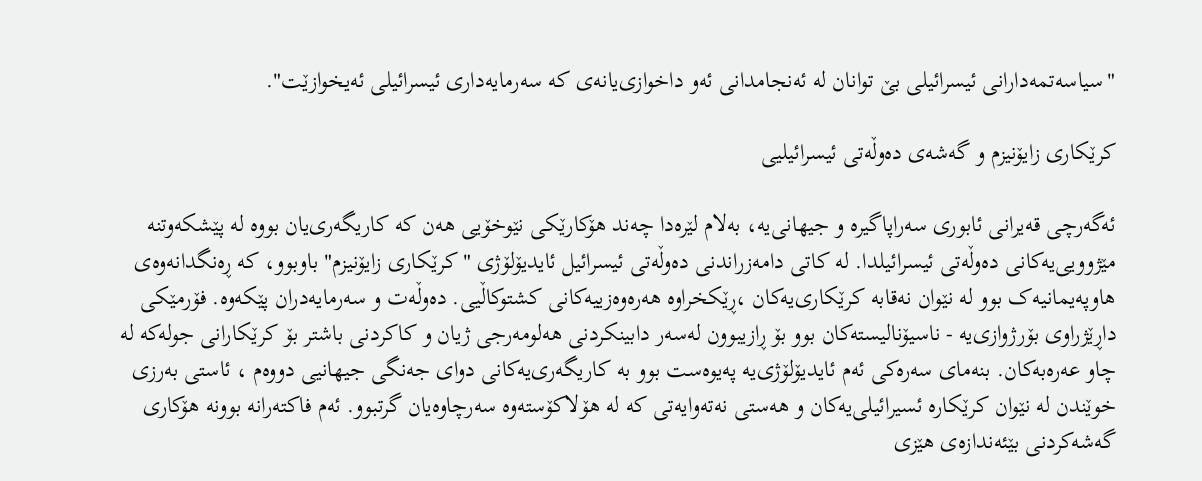"سیاسەتمەدارانی ئیسرائیلی بێ توانان لە ئەنجامدانی ئەو داخوازی‌یانەی کە سەرمایەداری ئیسرائیلی ئەیخوازێت".

کرێکاری زایۆنیزم و گەشەی دەوڵەتی ئیسرائیلیی

ئەگەرچی قەیرانی ئابوری سەراپاگیرە و جیهانی‌یە، بەلام لێرەدا چەند هۆکارێکی نێوخۆیی هەن کە کاریگەری‌یان بووە لە پێشکەوتنە مێژوویی‌یەکانی دەوڵەتی ئیسرائیلدا. لە کاتی دامەزراندنی دەوڵەتی ئیسرائیل ئایدیۆلۆژی "کرێکاری زایۆنیزم" باوبوو، کە ڕەنگدانەوەی هاوپەیمانیەک بوو لە نێوان نەقابە کرێکاری‌یەکان ،ڕێکخراوە هەرەوەزییەکانی کشتوکاڵیی. دەوڵەت و سەرمایەدران پێکەوە. فۆرمێکی داڕێژراوی بۆرژوازی‌یە - ناسیۆنالیستەکان بوو بۆ ڕازیبوون لەسەر دابینکردنی هەلومەرجی ژیان و کاکردنی باشتر بۆ کرێکارانی جولەکە لە چاو عەرەبەکان. بنەمای سەرەکی ئەم ئایدیۆلۆژی‌یە پەیوەست بوو بە کاریگەری‌یەکانی دوای جەنگی جیهانیی دووەم ، ئاستی بەرزی خوێندن لە نێوان کرێکارە ئسیرائیلی‌یەکان و هەستی نەتەوایەتی کە لە هۆلاکۆستەوە سەرچاوەیان گرتبوو. ئەم فاکتەرانە بوونە هۆکاری گەشەکردنی بێئەندازەی هێزی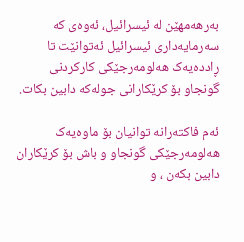بەرهەمهێن لە ئیسرائیل، ئەوەی کە سەرمایەداری ئیسرائیل ئەتوانێت تا ڕاددەیەک هەلومەرجێکی کارکردنی گونجاو بۆ کرێکارانی جولەکە دابین بکات.

ئەم فاکتەرانە توانیان بۆ ماوەیەک هەلومەرجێکی گونجاو و باش بۆ کرێکاران دابین بکەن ، و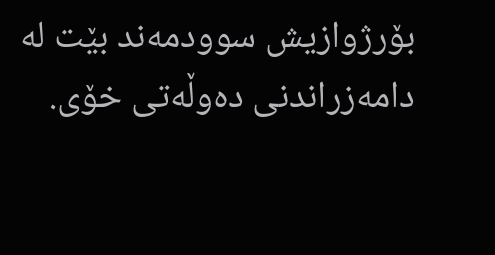بۆرژوازیش سوودمەند بێت لە دامەزراندنی دەوڵەتی خۆی.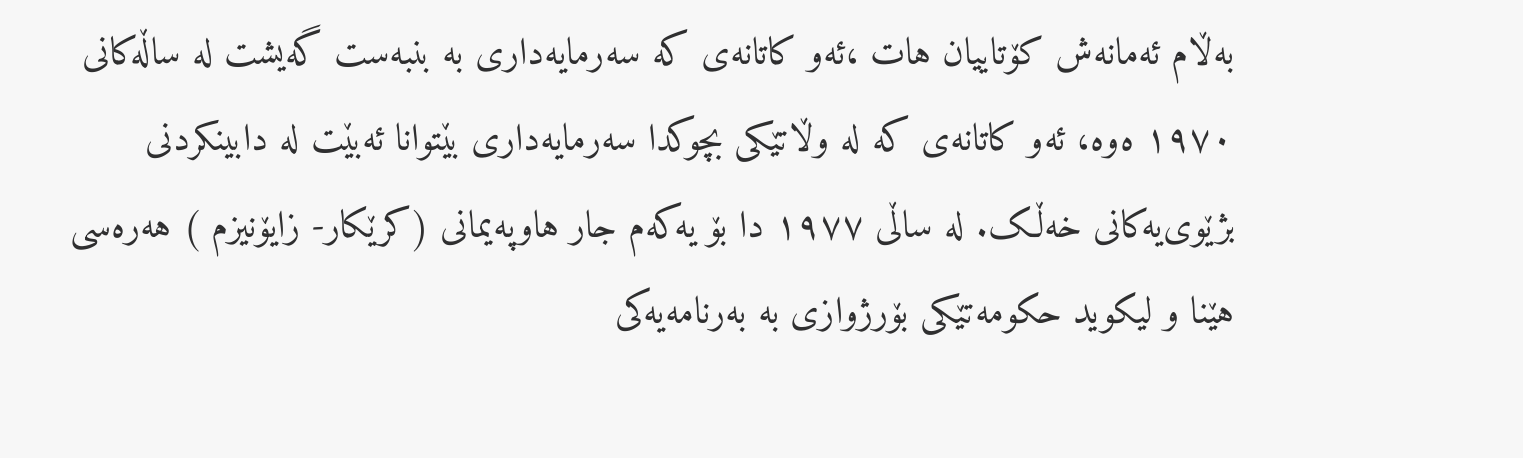بەڵام ئەمانەش کۆتاییان هات ،ئەو کاتانەی کە سەرمایەداری بە بنبەست گەیشت لە ساڵەکانی ١٩٧٠ ەوە، ئەو کاتانەی کە لە وڵاتێکی بچوکدا سەرمایەداری بێتوانا ئەبێت لە دابینکردنی بژێوی‌یەکانی خەڵک. لە ساڵی ١٩٧٧ دا بۆ یەکەم جار هاوپەیمانی (کرێکار- زایۆنیزم ) هەرەسی هێنا و لیکوید حکومەتێکی بۆرژوازی بە بەرنامەیەکی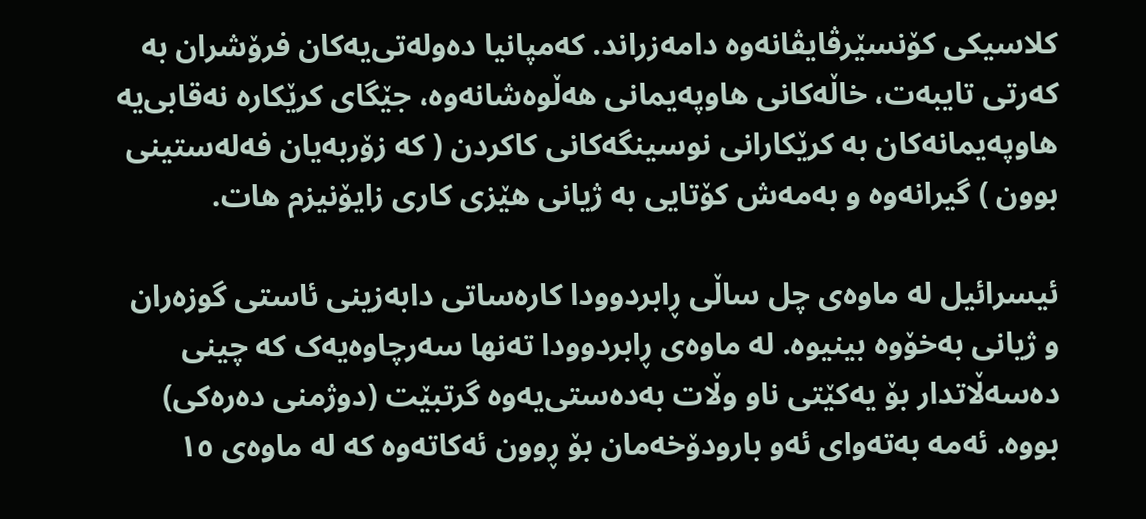کلاسیکی کۆنسێرڤایڤانەوە دامەزراند. کەمپانیا دەولەتی‌یەکان فرۆشران بە کەرتی تایبەت، خاڵەکانی هاوپەیمانی هەڵوەشانەوە، جێگای کرێکارە نەقابی‌یە هاوپەیمانەکان بە کرێکارانی نوسینگەکانی کاکردن ( کە زۆربەیان فەلەستینی بوون ) گیرانەوە و بەمەش کۆتایی بە ژیانی هێزی کاری زایۆنیزم هات.

ئیسرائیل لە ماوەی چل ساڵی ڕابردوودا کارەساتی دابەزینی ئاستی گوزەران و ژیانی بەخۆوە بینیوە. لە ماوەی ڕابردوودا تەنها سەرچاوەیەک کە چینی دەسەڵاتدار بۆ یەکێتی ناو وڵات بەدەستی‌یەوە گرتبێت (دوژمنی دەرەکی) بووە. ئەمە بەتەوای ئەو بارودۆخەمان بۆ ڕوون ئەکاتەوە کە لە ماوەی ١٥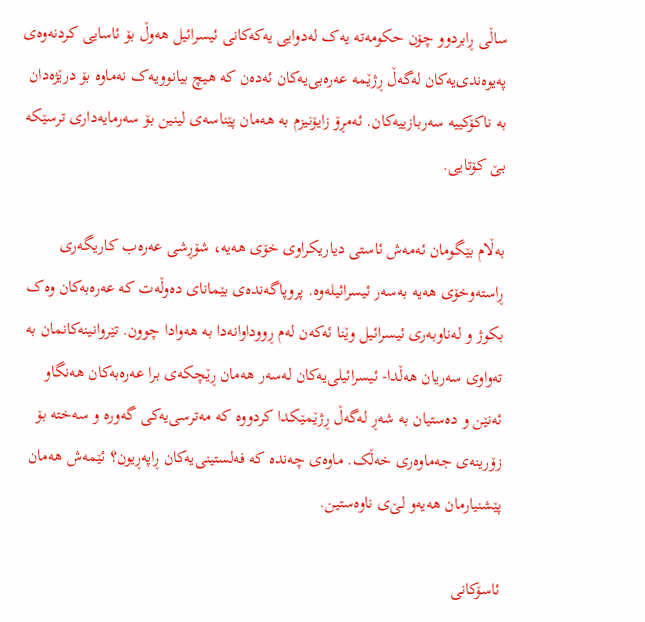ساڵی ڕابردوو چۆن حکومەتە یەک لەدوایی یەکەکانی ئیسرائیل هەوڵ بۆ ئاسایی کردنەوەی پەیوەندی‌یەکان لەگەڵ ڕژێمە عەرەبی‌یەکان ئەدەن کە هیچ بیانوویەک نەماوە بۆ درێژەدان بە ناکۆکییە سەربازییەکان. ئەمڕۆ زایۆنیزم بە هەمان پێناسەی لینین بۆ سەرمایەداری ترسێکە بێ کۆتایی.

بەڵام بێگومان ئەمەش ئاستی دیاریکراوی خۆی هەیە، شۆڕشی عەرەب کاریگەری ڕاستەوخۆی هەیە بەسەر ئیسرائیلەوە. پروپاگەندەی بێمانای دەوڵەت کە عەرەبەکان وەک بکوژ و لەناوبەری ئیسرائیل وێنا ئەکەن لەم ڕووداوانەدا بە هەوادا چوون. تێروانینەکانمان بە تەواوی سەریان هەڵدا- ئیسرائیلی‌یەکان لەسەر هەمان ڕێچکەی برا عەرەبەکان هەنگاو ئەنێن و دەستیان بە شەڕ لەگەڵ ڕژێمێکدا کردووە کە مەترسی‌یەکی گەورە و سەختە بۆ زۆرینەی جەماوەری خەڵک. ماوەی چەندە کە فەلستینی‌یەکان ڕاپەڕیون؟ ئێمەش هەمان پێشنیارمان هەیەو لێ‌ی ناوەستین.

ئاسۆکانی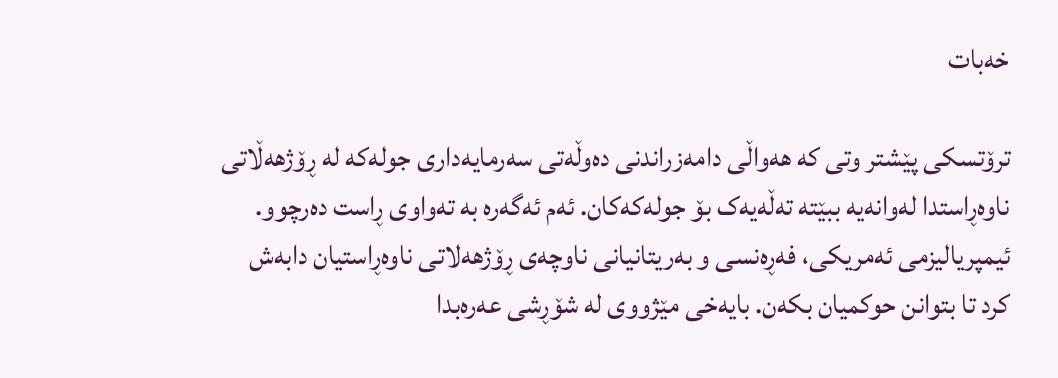خەبات

ترۆتسکی پێشتر وتی کە هەواڵی دامەزراندنی دەوڵەتی سەرمایەداری جولەکە لە ڕۆژهەڵاتی ناوەڕاستدا لەوانەیە ببێتە تەڵەیەک بۆ جولەکەکان. ئەم ئەگەرە بە تەواوی ڕاست دەرچوو. ئیمپریالیزمی ئەمریکی، فەڕەنسی و بەریتانیانی ناوچەی ڕۆژهەلاتی ناوەڕاستیان دابەش کرد تا بتوانن حوکمیان بکەن. بایەخی مێژووی لە شۆڕشی عەرەبدا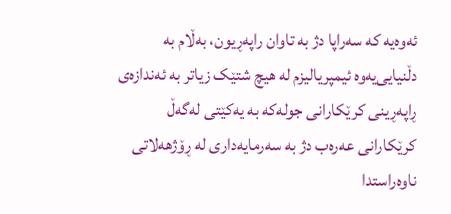ئەوەیە کە سەراپا دژ بە تاوان راپەڕیون، بەڵام بە دڵنیایی‌یەوە ئیمپریالیزم لە هیچ شتێک زیاتر بە ئەندازەی ڕاپەڕینی کرێکارانی جولەکە بە یەکێتی لەگەڵ کرێکارانی عەرەب دژ بە سەرمایەداری لە ڕۆژهەلاتی ناوەراستدا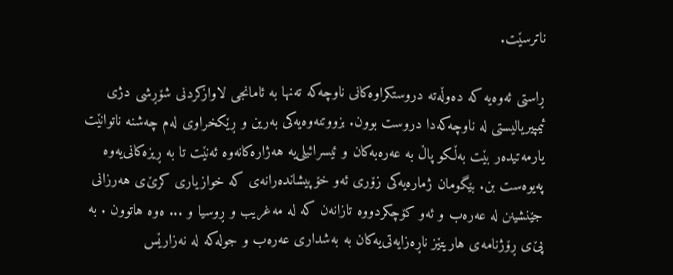ناترسێت.

ڕاستی ئەوەیە کە دەوڵەتە دروستکراوەکانی ناوچەکە تەنها بە ئامانجی لاوازکردنی شۆڕشی دژی ئیمپیریالیستی لە ناوچەکەدا دروست بوون. بزووتنەوەیەکی بەرین و ڕێکخراوی لەم چەشنە ناتوانێت یارمەتیدەر بێت بەڵکو پاڵ بە عەرەبەکان و ئیسرائیلی‌یە هەژارەکانەوە ئەنێت تا بە ڕیزەکانی‌یەوە پەیوەست بن. بێگومان ژمارەیەکی زۆری ئەو خۆپیشاندەرانەی کە خوازیاری کرێ‌ی هەرزانی جێنشینن لە عەرەب و ئەو کۆچکردووە تازانەن کە لە مەغریب و ڕوسیا و ... ەوە هاتوون . بە پێ‌ی ڕۆژنامەی هاریتێز ناڕەزایەتی‌یەکان بە بەشداری عەرەب و جولەکە لە نەزارێس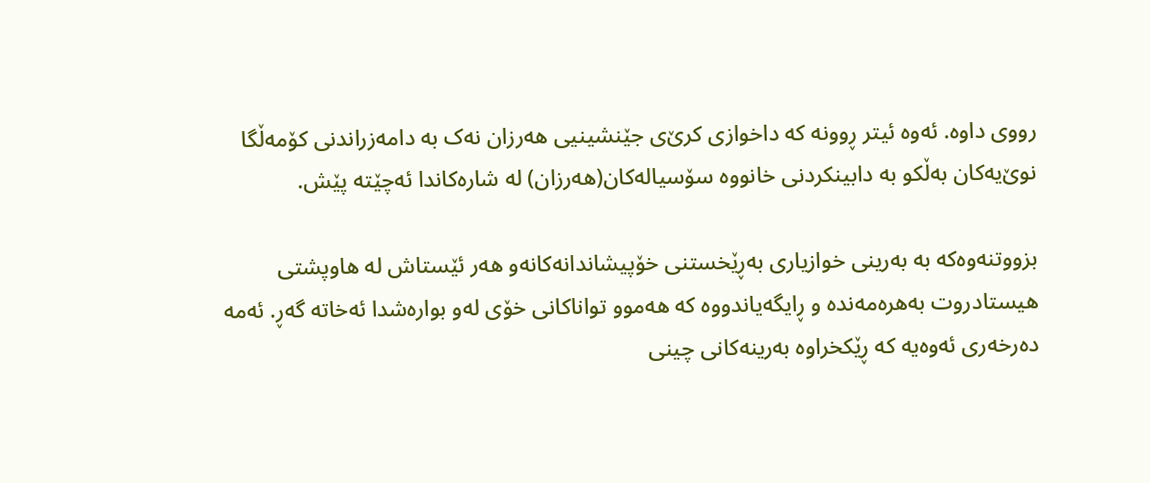رووی داوە. ئەوە ئیتر ڕوونە کە داخوازی کر‌ێ‌ی جێنشینیی هەرزان نەک بە دامەزراندنی کۆمەڵگا نوێ‌یەکان بەڵکو بە دابینکردنی خانووە سۆسیالەکان(هەرزان) لە شارەکاندا ئەچێتە پێش.

بزووتنەوەکە بە بەرینی خوازیاری بەڕێخستنی خۆپیشاندانەکانەو هەر ئێستاش لە هاوپشتی هیستادروت بەهرەمەندە و ڕایگەیاندووە کە هەموو تواناکانی خۆی لەو بوارەشدا ئەخاتە گەڕ. ئەمە دەرخەری ئەوەیە کە ڕێکخراوە بەرینەکانی چینی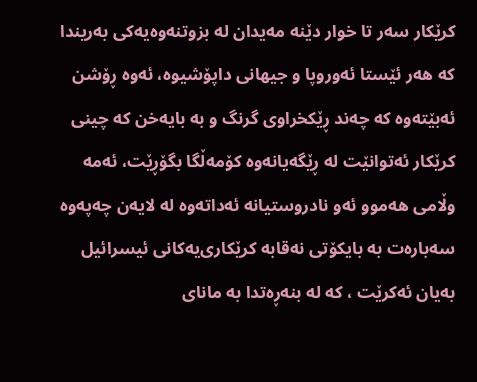کرێکار سەر تا خوار دێنە مەیدان لە بزوتنەوەیەکی بەریندا کە هەر ئێستا ئەوروپا و جیهانی داپۆشیوە، ئەوە ڕۆشن ئەبێتەوە کە چەند ڕێکخراوی گرنگ و بە بایەخن کە چینی کرێکار ئەتوانێت لە ڕێگەیانەوە کۆمەڵگا بگۆڕێت، ئەمە وڵامی هەموو ئەو نادروستیانە ئەداتەوە لە لایەن چەپەوە سەبارەت بە بایکۆتی نەقابە کرێکاری‌یەکانی ئیسرائیل بەیان ئەکرێت ، کە لە بنەڕەتدا بە مانای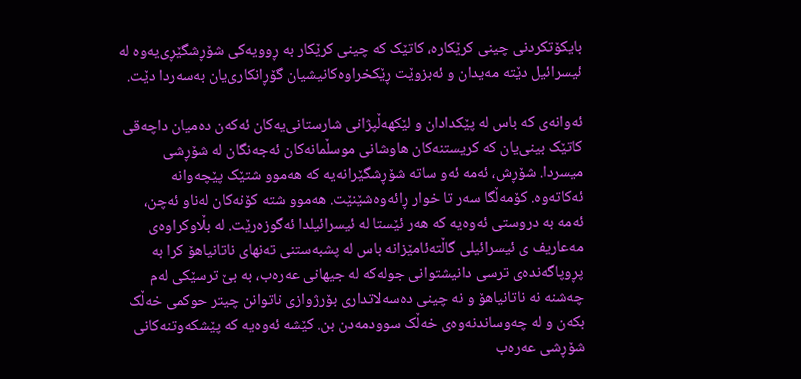بایکۆتکردنی چینی کرێکارە، کاتێک کە چینی کرێکار بە ڕوویەکی شۆڕشگێڕی‌یەوە لە ئیسرائیل دێتە مەیدان و ئەبزوێت ڕێکخراوەکانیشیان گۆڕانکاری‌یان بەسەردا دێت.

ئەوانەی کە باس لە پێکدادان و لێکهەڵپژانی شارستانی‌یەکان ئەکەن دەمیان داچەقی کاتێک بینی‌یان کە کریستنەکان هاوشانی موسڵمانەکان ئەجەنگان لە شۆڕشی میسردا. شۆڕش، ئەمە ئەو ساتە شۆڕشگێرانەیە کە هەموو شتێک پێچەوانە ئەکاتەوە. کۆمەڵگا سەر تا خوار ڕائەوەشێنێت. هەموو شتە کۆنەکان لەناو ئەچن، ئەمە بە دروستی ئەوەیە کە هەر ئێستا لە ئیسرائیلدا ئەگوزەرێت. لە بڵاوکراوەی مەعاریف ی ئیسرائیلی گاڵتەئامێزانە باس لە پشبەستنی تەنهای ناتانیاهۆ کرا بە پڕوپاگەندەی ترسی دانیشتوانی جولەکە لە جیهانی عەرەب، بە بێ ترسێکی لەم چەشنە نە ناتانیاهۆ و نە چینی دەسەلاتداری بۆرژوازی ناتوانن چیتر حوکمی خەڵک بکەن و لە چەوساندنەوەی خەڵک سوودمەدن بن. کێشە ئەوەیە کە پێشکەوتنەکانی شۆڕشی عەرەب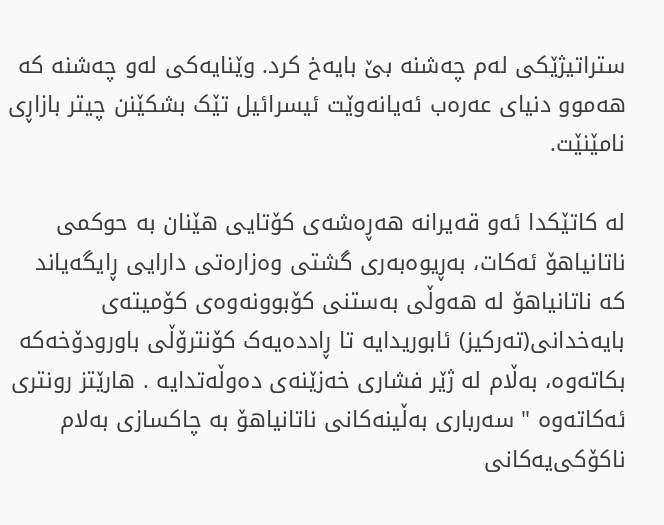ستراتیژێکی لەم چەشنە بێ بایەخ کرد. وێنایەکی لەو چەشنە کە هەموو دنیای عەرەب ئەیانەوێت ئیسرائیل تێک بشکێنن چیتر بازاڕی نامێنێت.

لە کاتێکدا ئەو قەیرانە هەڕەشەی کۆتایی هێنان بە حوکمی ناتانیاهۆ ئەکات، بەڕیوەبەری گشتی وەزارەتی دارایی ڕایگەیاند کە ناتانیاهۆ لە هەوڵی بەستنی کۆبوونەوەی کۆمیتەی بایەخدانی(تەرکیز) ئابوریدایە تا ڕاددەیەک کۆنترۆڵی باورودۆخەکە بکاتەوە، بەڵام لە ژێر فشاری خەزێنەی دەوڵەتدایە . هارێتز رونتری ئەکاتەوە " سەرباری بەڵینەکانی ناتانیاهۆ بە چاکسازی بەلام ناکۆکی‌یەکانی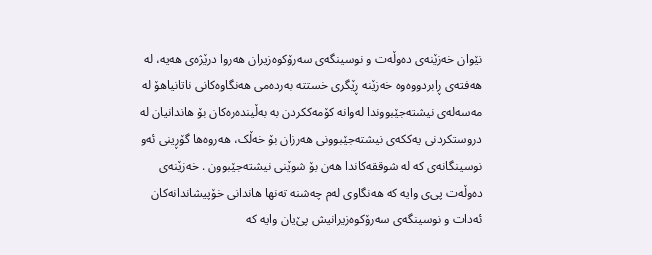نێوان خەزێنەی دەوڵەت و نوسینگەی سەرۆکوەزیران هەروا درێژەی هەیە، لە هەفتەی ڕابردووەوە خەزێنە ڕێگری خستتە بەردەمی هەنگاوەکانی ناتانیاهۆ لە مەسەلەی نیشتەجێبووندا لەوانە کۆمەککردن بە بەڵیندەرەکان بۆ هاندانیان لە دروستکردنی یەککەی نیشتەجێبوونی هەرزان بۆ خەڵک، هەروەها گۆڕینی ئەو نوسینگانەی کە لە شوققەکاندا هەن بۆ شوێنی نیشتەجێبوون . خەزێنەی دەوڵەت پی‌ی وایە کە هەنگاوی لەم چەشنە تەنها هاندانی خۆپیشاندانەکان ئەدات و نوسینگەی سەرۆکوەزیرانیش پێ‌یان وایە کە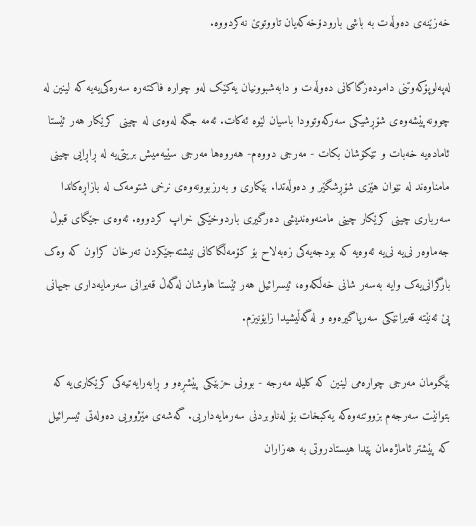خەزێنەی دەوڵەت بە باشی بارودۆخەکەیان تاووتوێ نەکردووە.

لەپەلوپۆکەوتنی دامودەزگاکانی دەوڵەت و دابەشبوونیان یەکێک لەو چوارە فاکتەرە سەرەکی‌یەیە کە لینین لە چوونەپێشەوەی شۆڕشیکی سەرکەوتوودا باسیان لێوە ئەکات. ئەمە جگە لەوەی لە چینی کرێکار هەر ئێستا ئامادەیە خەبات و تێکۆشان بکات - مەرجی دووەم- هەروەها مەرجی سێیەمیش بریتی‌یە لە ڕاڕایی چینی مامناوەند لە نێوان هێزی شۆڕشگێر و دەوڵەتدا. بێکاری و بەرزبوونەوەی نرخی شتومەک لە بازاڕەکاندا سەرباری چینی کرێکار چینی مامنەوەندیشی دەرگیری باردوخێکی خراپ کردووە. ئەوەی جێگای قبوڵ جەماوەر نی‌یە نی‌یە ئەوەیە کە بودجەیەکی زەبەلاح بۆ کۆمەڵگاکانی نیشتەجێکردن تەرخان کراون کە وەک بارگرانی‌یەک وایە بەسەر شانی خەڵکەوە، ئیسرائیل هەر ئێستا هاوشان لەگەڵ قەیرانی سەرمایەداری جیهانی پێ ئەنێتە قەیرانێکی سەرپاگیرەوە و لەگەڵیشیدا زایۆنیزم.

بێگومان مەرجی چوارەمی لینین کە کلیلە مەرجە - بوونی حزبێکی پێشڕەو و ڕابەرایەتیەکی کرێکاری‌یە کە بتوانێت سەرجەم بزووتنەوەکە یەکبخات بۆ لەناوبردنی سەرمایەداریی. گەشەی مێژوویی دەولەتی ئیسرائیل کە پێشتر ئاماژەمان پێدا هیستادروتی بە هەزاران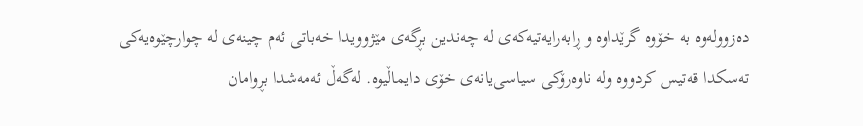دەزوولەوە بە خۆوە گرێداوە و ڕابەرایەتیەکەی لە چەندین بڕگەی مێژوویدا خەباتی ئەم چینەی لە چوارچێوەیەکی تەسکدا قەتیس کردووە ولە ناوەرۆکی سیاسی‌یانەی خۆی دایماڵیوە. لەگەڵ ئەمەشدا بڕوامان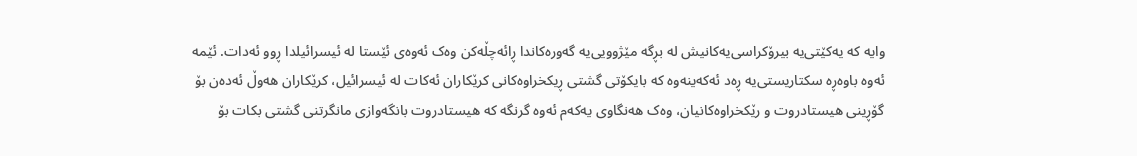وایە کە یەکێتی‌یە بیرۆکراسی‌یەکانیش لە بڕگە مێژوویی‌یە گەورەکاندا ڕائەچڵەکن وەک ئەوەی ئێستا لە ئیسرائیلدا ڕوو ئەدات. ئێمە ئەوە باوەڕە سکتاریستی‌یە ڕەد ئەکەینەوە کە بایکۆتی گشتی ڕیکخراوەکانی کرێکاران ئەکات لە ئیسرائیل، کرێکاران هەوڵ ئەدەن بۆ گۆڕینی هیستادروت و رێکخراوەکانیان، وەک هەنگاوی یەکەم ئەوە گرنگە کە هیستادروت بانگەوازی مانگرتنی گشتی بکات بۆ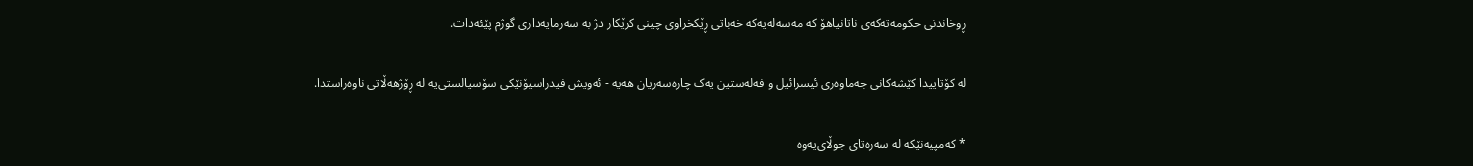ڕوخاندنی حکومەتەکەی ناتانیاهۆ کە مەسەلەیەکە خەباتی ڕێکخراوی چینی کرێکار دژ بە سەرمایەداری گوژم پێئەدات.

لە کۆتاییدا کێشەکانی جەماوەری ئیسرائیل و فەلەستین یەک چارەسەریان هەیە - ئەویش فیدراسیۆنێکی سۆسیالستی‌یە لە ڕۆژهەڵاتی ناوەراستدا.

* کەمپیەنێکە لە سەرەتای جوڵای‌یەوە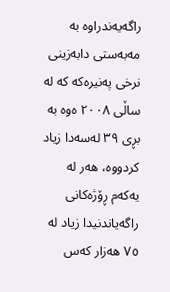راگەیەندراوە بە مەبەستی دابەزینی نرخی پەنیرەکە کە لە ساڵی ٢٠٠٨ ەوە بە بڕی ٣٩ لەسەدا زیاد کردووە، هەر لە یەکەم ڕۆژەکانی راگەیاندنیدا زیاد لە ٧٥ هەزار کەس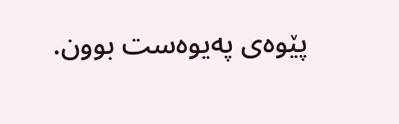پێوەی پەیوەست بوون.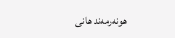هونەرمەند هانی